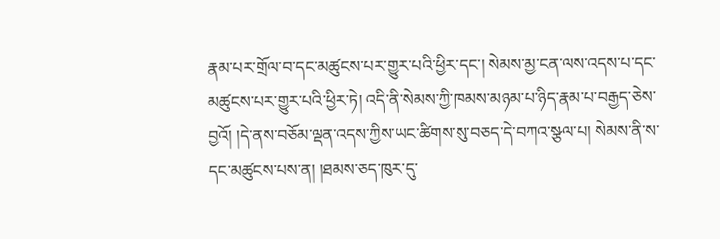རྣམ་པར་གྲོལ་བ་དང་མཚུངས་པར་གྱུར་པའི་ཕྱིར་དང་། སེམས་མྱ་ངན་ལས་འདས་པ་དང་མཚུངས་པར་གྱུར་པའི་ཕྱིར་ཏེ། འདི་ནི་སེམས་ཀྱི་ཁམས་མཉམ་པ་ཉིད་རྣམ་པ་བརྒྱད་ཅེས་བྱའོ། །དེ་ནས་བཅོམ་ལྡན་འདས་ཀྱིས་ཡང་ཚིགས་སུ་བཅད་དེ་བཀའ་སྩལ་པ། སེམས་ནི་ས་དང་མཚུངས་པས་ན། །ཐམས་ཅད་ཁུར་དུ་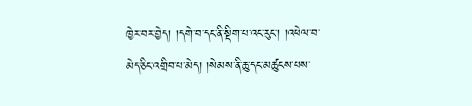ཁྱེར་བར་བྱེད། །དགེ་བ་དང་ནི་སྡིག་པ་འང་རུང་། །འཕེལ་བ་མེད་ཅིང་འགྲིབ་པ་མེད། །སེམས་ནི་ཆུ་དང་མཚུངས་པས་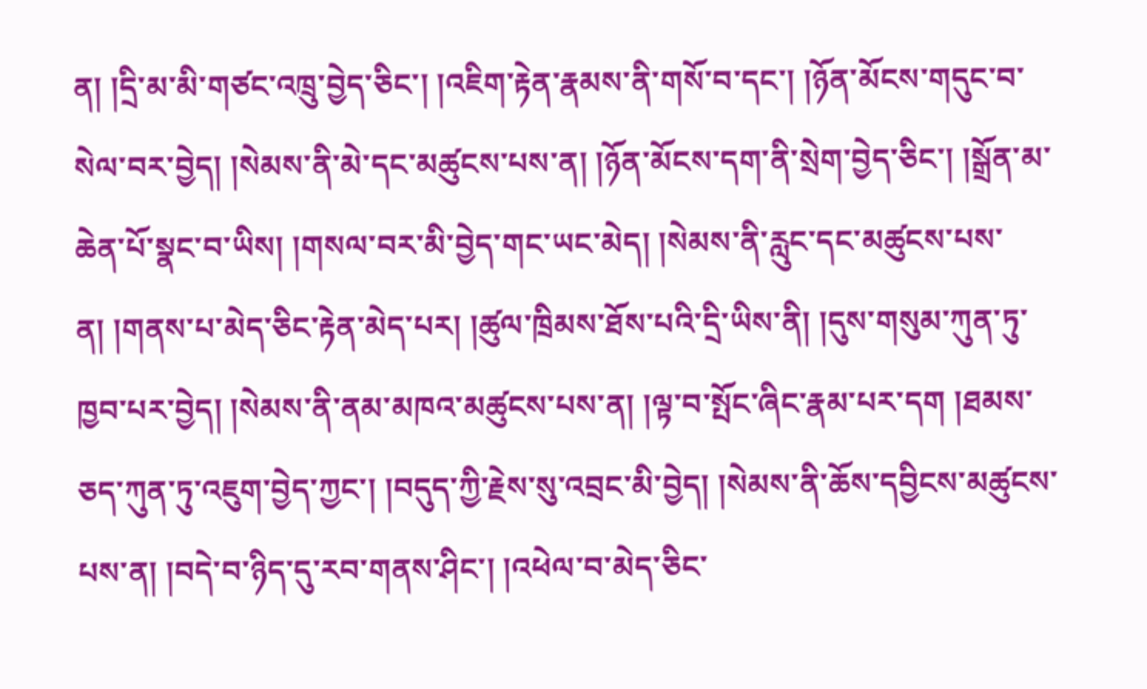ན། །དྲི་མ་མི་གཙང་འཁྲུ་བྱེད་ཅིང་། །འཇིག་རྟེན་རྣམས་ནི་གསོ་བ་དང་། །ཉོན་མོངས་གདུང་བ་སེལ་བར་བྱེད། །སེམས་ནི་མེ་དང་མཚུངས་པས་ན། །ཉོན་མོངས་དག་ནི་སྲེག་བྱེད་ཅིང་། །སྒྲོན་མ་ཆེན་པོ་སྣང་བ་ཡིས། །གསལ་བར་མི་བྱེད་གང་ཡང་མེད། །སེམས་ནི་རླུང་དང་མཚུངས་པས་ན། །གནས་པ་མེད་ཅིང་རྟེན་མེད་པར། །ཚུལ་ཁྲིམས་ཐོས་པའི་དྲི་ཡིས་ནི། །དུས་གསུམ་ཀུན་ཏུ་ཁྱབ་པར་བྱེད། །སེམས་ནི་ནམ་མཁའ་མཚུངས་པས་ན། །ལྟ་བ་སྤོང་ཞིང་རྣམ་པར་དག །ཐམས་ཅད་ཀུན་ཏུ་འཇུག་བྱེད་ཀྱང་། །བདུད་ཀྱི་རྗེས་སུ་འབྲང་མི་བྱེད། །སེམས་ནི་ཆོས་དབྱིངས་མཚུངས་པས་ན། །བདེ་བ་ཉིད་དུ་རབ་གནས་ཤིང་། །འཕེལ་བ་མེད་ཅིང་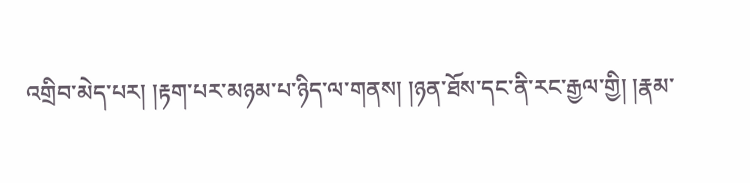འགྲིབ་མེད་པར། །རྟག་པར་མཉམ་པ་ཉིད་ལ་གནས། །ཉན་ཐོས་དང་ནི་རང་རྒྱལ་གྱི། །རྣམ་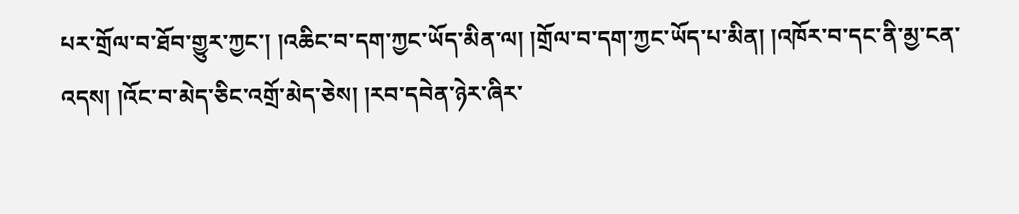པར་གྲོལ་བ་ཐོབ་གྱུར་ཀྱང་། །འཆིང་བ་དག་ཀྱང་ཡོད་མིན་ལ། །གྲོལ་བ་དག་ཀྱང་ཡོད་པ་མིན། །འཁོར་བ་དང་ནི་མྱ་ངན་འདས། །འོང་བ་མེད་ཅིང་འགྲོ་མེད་ཅེས། །རབ་དབེན་ཉེར་ཞིར་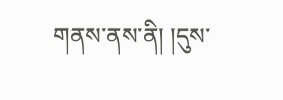གནས་ནས་ནི། །དུས་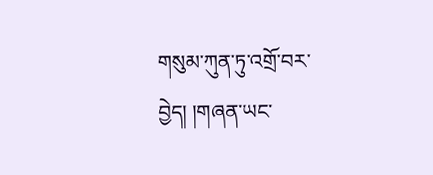གསུམ་ཀུན་ཏུ་འགྲོ་བར་བྱེད། །གཞན་ཡང་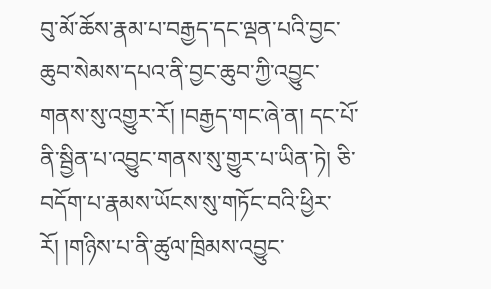བུ་མོ་ཆོས་རྣམ་པ་བརྒྱད་དང་ལྡན་པའི་བྱང་ཆུབ་སེམས་དཔའ་ནི་བྱང་ཆུབ་ཀྱི་འབྱུང་གནས་སུ་འགྱུར་རོ། །བརྒྱད་གང་ཞེ་ན། དང་པོ་ནི་སྦྱིན་པ་འབྱུང་གནས་སུ་གྱུར་པ་ཡིན་ཏེ། ཅི་བདོག་པ་རྣམས་ཡོངས་སུ་གཏོང་བའི་ཕྱིར་རོ། །གཉིས་པ་ནི་ཚུལ་ཁྲིམས་འབྱུང་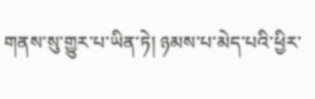གནས་སུ་གྱུར་པ་ཡིན་ཏེ། ཉམས་པ་མེད་པའི་ཕྱིར་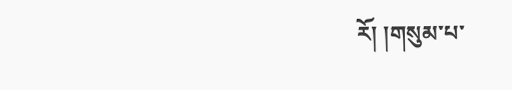རོ། །གསུམ་པ་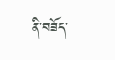ནི་བཟོད་